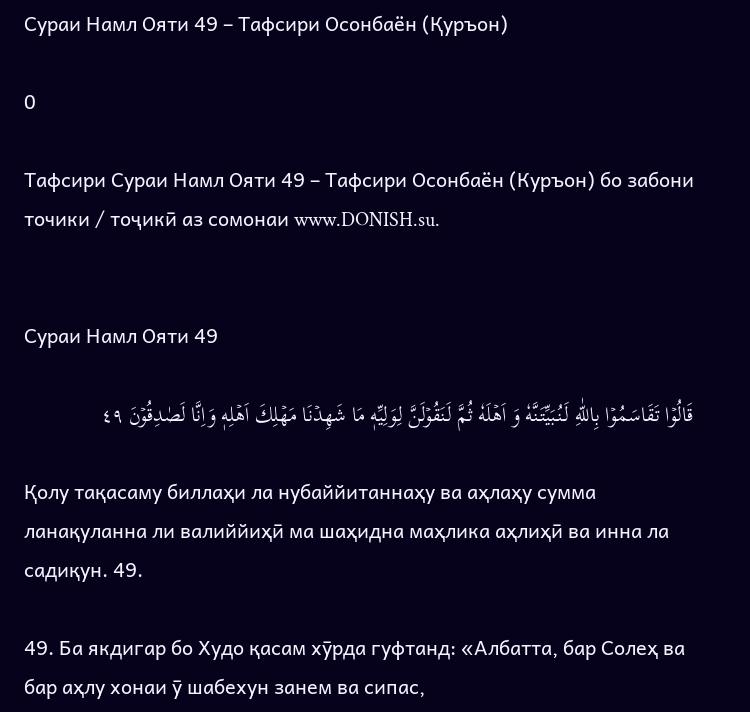Сураи Намл Ояти 49 – Тафсири Осонбаён (Қуръон)

0

Тафсири Сураи Намл Ояти 49 – Тафсири Осонбаён (Куръон) бо забони точики / тоҷикӣ аз сомонаи www.DONISH.su.


Сураи Намл Ояти 49

قَالُوۡا تَقَاسَمُوۡا بِاللّٰهِ لَـنُبَيِّتَـنَّهٗ وَ اَهۡلَهٗ ثُمَّ لَـنَقُوۡلَنَّ لِوَلِيِّهٖ مَا شَهِدۡنَا مَهۡلِكَ اَهۡلِهٖ وَاِنَّا لَصٰدِقُوۡنَ ٤٩

Қолу тақасаму биллаҳи ла нубаййитаннаҳу ва аҳлаҳу сумма ланақуланна ли валиййиҳӣ ма шаҳидна маҳлика аҳлиҳӣ ва инна ла садиқун. 49.

49. Ба якдигар бо Худо қасам хӯрда гуфтанд: «Албатта, бар Солеҳ ва бар аҳлу хонаи ӯ шабехун занем ва сипас,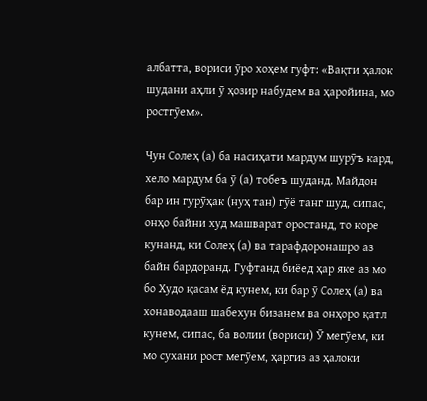албатта, вориси ӯро хоҳем гуфт: «Вақти ҳалок шудани аҳли ӯ ҳозир набудем ва ҳаройина, мо ростгӯем».

Чун Солеҳ (а) ба насиҳати мардум шурӯъ кард, хело мардум ба ӯ (а) тобеъ шуданд. Майдон бар ин гурӯҳак (нуҳ тан) гӯё танг шуд, сипас, онҳо байни худ машварат оростанд, то коре кунанд, ки Солеҳ (а) ва тарафдоронашро аз байн бардоранд. Гуфтанд биёед ҳар яке аз мо бо Худо қасам ёд кунем, ки бар ӯ Солеҳ (а) ва хонаводааш шабехун бизанем ва онҳоро қатл кунем, сипас, ба волии (вориси) Ӯ мегӯем, ки мо сухани рост мегӯем, ҳаргиз аз ҳалоки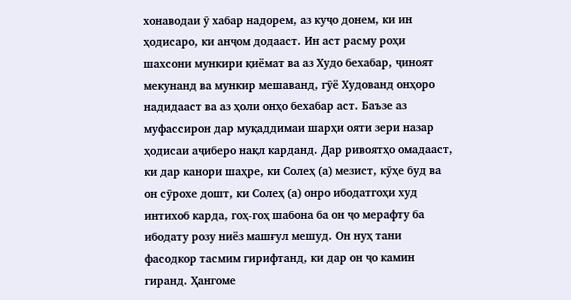хонаводаи ӯ хабар надорем, аз куҷо донем, ки ин ҳодисаро, ки анҷом додааст. Ин аст расму роҳи шахсони мункири қиёмат ва аз Худо бехабар, ҷиноят мекунанд ва мункир мешаванд, гӯё Худованд онҳоро надидааст ва аз ҳоли онҳо бехабар аст. Баъзе аз муфассирон дар муқаддимаи шарҳи ояти зери назар ҳодисаи аҷиберо нақл карданд. Дар ривоятҳо омадааст, ки дар канори шаҳре, ки Солеҳ (а) мезист, кӯҳе буд ва он сӯрохе дошт, ки Солеҳ (а) онро ибодатгоҳи худ интихоб карда, гоҳ-гоҳ шабона ба он ҷо мерафту ба ибодату розу ниёз машғул мешуд. Он нуҳ тани фасодкор тасмим гирифтанд, ки дар он ҷо камин гиранд. Ҳангоме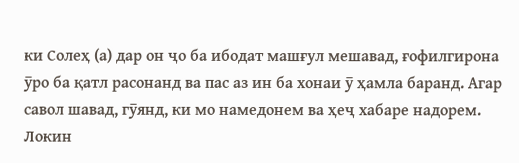ки Солеҳ (а) дар он ҷо ба ибодат машғул мешавад, ғофилгирона ӯро ба қатл расонанд ва пас аз ин ба хонаи ӯ ҳамла баранд. Агар савол шавад, гӯянд, ки мо намедонем ва ҳеҷ хабаре надорем. Локин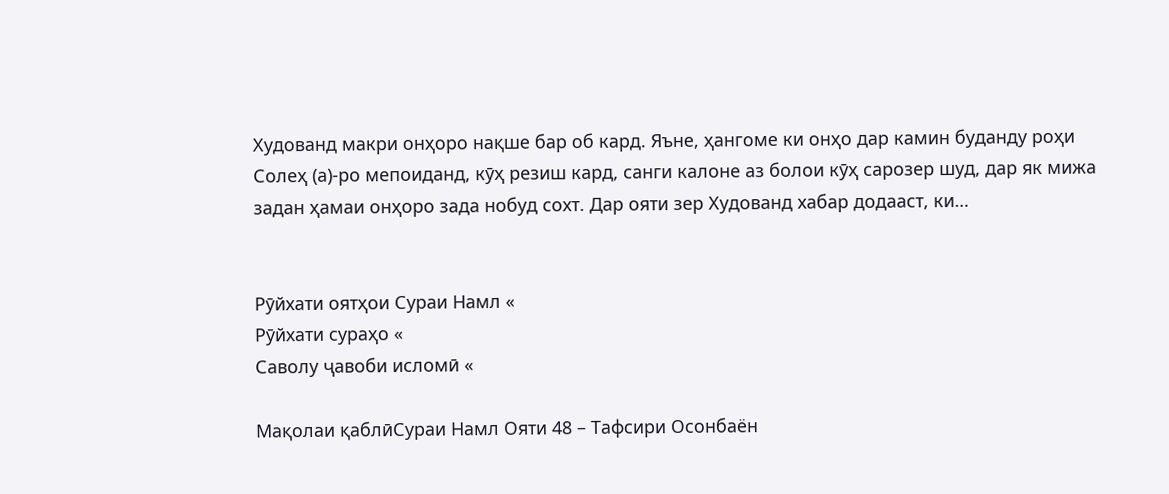Худованд макри онҳоро нақше бар об кард. Яъне, ҳангоме ки онҳо дар камин буданду роҳи Солеҳ (а)-ро мепоиданд, кӯҳ резиш кард, санги калоне аз болои кӯҳ сарозер шуд, дар як мижа задан ҳамаи онҳоро зада нобуд сохт. Дар ояти зер Худованд хабар додааст, ки…


Рӯйхати оятҳои Сураи Намл «
Рӯйхати сураҳо «
Саволу ҷавоби исломӣ «

Мақолаи қаблӣСураи Намл Ояти 48 – Тафсири Осонбаён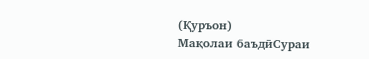(Қуръон)
Мақолаи баъдӣСураи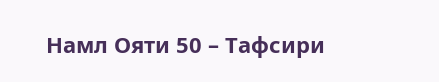Намл Ояти 50 – Тафсири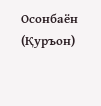Осонбаён (Қуръон)